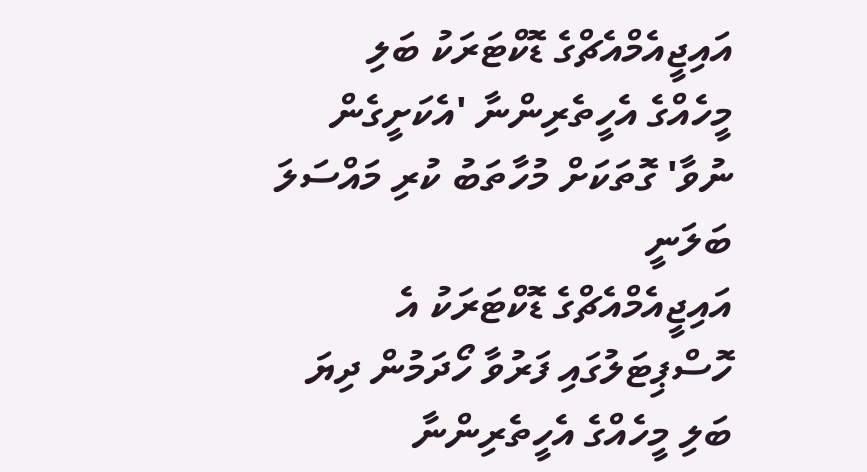އައިޖީއެމްއެޗްގެ ޑޮކްޓަރަކު ބަލި މީހެއްގެ އެހީތެރިންނާ 'އެކަށީގެން ނުވާ' ގޮތަކަށް މުހާތަބު ކުރި މައްސަލަ ބަލަނީ
އައިޖީއެމްއެޗްގެ ޑޮކްޓަރަކު އެ ހޮސްޕިޓަލުގައި ފަރުވާ ހޯދަމުން ދިޔަ ބަލި މީހެއްގެ އެހީތެރިންނާ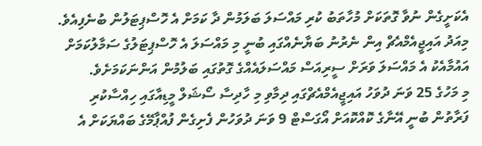އެކަށީގެން ނުވާ ގޮތަކަށް މުހާތަބު ކުރި މައްސަލަ ބަލަމުން ދާ ކަމަށް އެ ހޮސްޕިޓަލުން ބުނެފިއެވެ.
މިއަދު އައިޖީއެމްއެޗް އިން ނެރުނު ބަޔާނެއްގައި ބުނީ މި މައްސަލަ އެ ހޮސްޕިޓަލުގެ ސަމާލުކަމަށް އައުމާއެކު އެ މައްސަލަ ވަރަށް ސީރިއަސް މައްސަލައެއްގެ ގޮތުގައި ބަލުމުން އަންނަކަމަށެވެ.
މި މަހުގެ 25 ވަނަ ދުވަހު އައިޖީއެމްއެޗްގައި ދިމާވި މި ހާދިސާ ސޯޝަލް މީޑިއާގައި ހިއްސާކުރި ފަރާތުން ބުނީ އޭނާގެ ކޮއްކޮއަށް އޯގަސްޓް 9 ވަނަ ދުވަހުން ފެށިގެން ފުއްޕާމޭގެ ބައްޔަކަށް އެ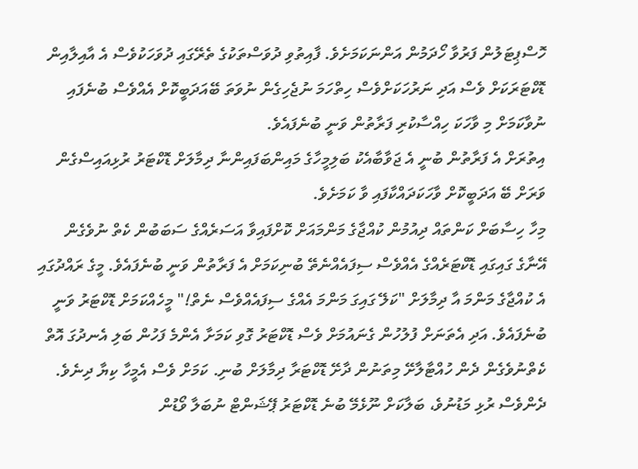ހޮސްޕިޓަލުން ފަރުވާ ހޯދަމުން އަންނަކަމަށެވެ. ފާއިތުވި ދުވަސްތަކުގެ ތެރޭގައި ދުވަހަކުވެސް އެ އާއިލާއިން ޑޮކްޓަރަކަށް ވެސް އަދި ނަރުހަކަށްވެސް ހިތްހަމަ ނުޖެހިގެން ނުވަތަ ބޭއަދަބީކޮށް އެއްވެސް ބުނެފައި ނުވާކަމަށް މި ވާހަކަ ހިއްސާކުރި ފަރާތުން ވަނީ ބުނެފައެވެ.
އިތުރަށް އެ ފަރާތުން ބުނީ އެ ޖަވާބާއެކު ބަލިމީހާގެ މައިންބަފައިންނާ ދިމާލަށް ޑޮކްޓަރު ރުޅިއައިސްގެން ވަރަށް ބޭ އަދަބީކޮށް ވާހަކަދައްކާފައި ވާ ކަމަށެވެ.
މިހާ ހިސާބަށް ކަންތައް ދިއުމުން ކުއްޖާގެ މަންމައަށް ކޮށްފައިވާ އަސަރެއްގެ ސަބަބުން ކެތް ނުވެގެން އޭނާގެ ގައިގައި ޑޮކްޓަރެއްގެ އެއްވެސް ސިފައެއްނެތޭ ބުނިކަމަށް އެ ފަރާތުން ވަނީ ބުނެފައެވެ. މީގެ ރައްދުގައި އެ ކުއްޖާގެ މަންމަ އާ ދިމާލަށް "ކަލޭ ގައިގަ މަންމަ އެއްގެ ސިފައެއްވެސް ނެތް!" މީހެއްކަމަށް ޑޮކްޓަރު ވަނީ ބުނެފައެވެ. އަދި އެތަނަށް ފުލުހުން ގެނައުމަށް ވެސް ޑޮކްޓަރު ގޮވި ކަމަށާ އެންމެ ފަހުން ބަލި އެނދުގަ އޮތް ކެތްނުވެގެން ދެން ހުއްޓާލާށޭ މިތަނުން ދާށޭ ޑޮކްޓަރާ ދިމާލަށް ބުނި. ކަމަށް ވެސް އެމީހާ ކިޔާ ދިނެވެ.
ދެންވެސް ރުޅި މަޑުނުވެ، ބަލާކަށް ނޫޅެމޭ ބުނެ ޑޮކްޓަރު ޕޭޝަންޓް ނުބަލާ ވޯޑުން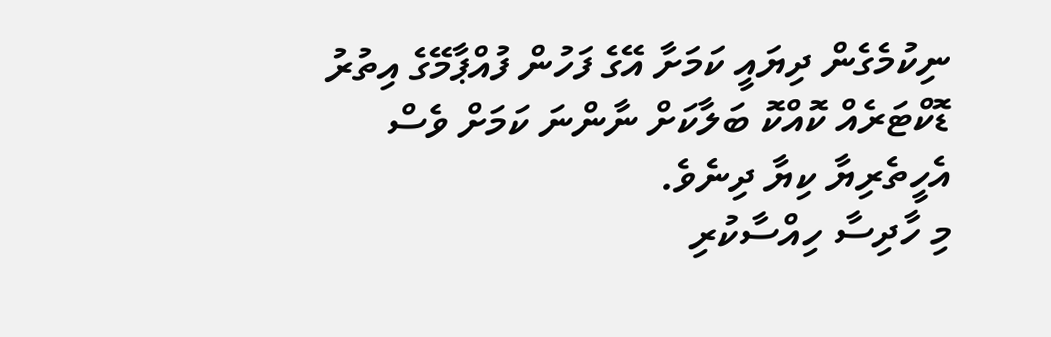ނިކުމެގެން ދިޔައީ ކަމަށާ އޭގެ ފަހުން ފުއްޕާމޭގެ އިތުރު ޑޮކްޓަރެއް ކޮއްކޮ ބަލާކަށް ނާންނަ ކަމަށް ވެސް އެހީތެރިޔާ ކިޔާ ދިނެވެ.
މި ހާދިސާ ހިއްސާކުރި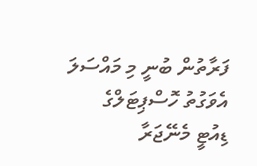ފަރާތުން ބުނީ މި މައްސަލަ އެވަގުތު ހޮސްޕިޓަލްގެ ޑިއުޓީ މެނޭޖަރާ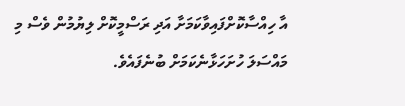އާ ހިއްސާކޮށްފައިވާކަމަށާ އަދި ރަސްމީކޮށް ލިޔުމުން ވެސް މި މައްސަލަ ހުށަހަޅާނެކަމަށް ބުނެފައެވެ.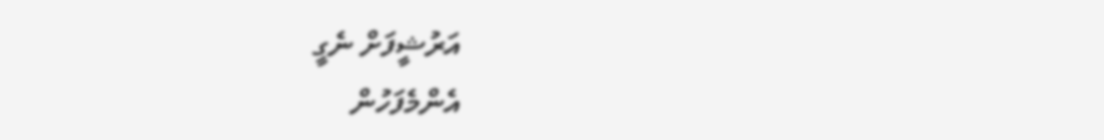އަރުޝީފަށް ނެގީ
އެންމެފަހުން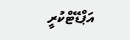އަޕްޑޭޓްކުރީ